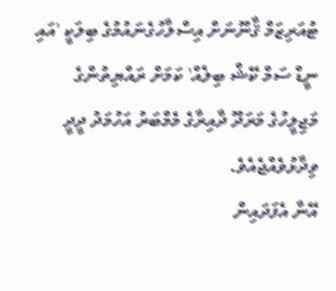ޓުއަރިޒަމް ޤާނޫނަށް އިސްލާހުގެނައުމުގެ ބިލަކީ 'އައި ނީޑް ސަމް ކޭޝް ބިލެއް' ކަމަށް ރައްޔިތުންގެ މަޖިލީހުގެ މަރަދޫ ދާއިރާގެ މެމްބަރު އަހުމަދު ދީދީ ވިދާޅުވެއްޖެއެވެ.
އޭނާ އެފަދައިން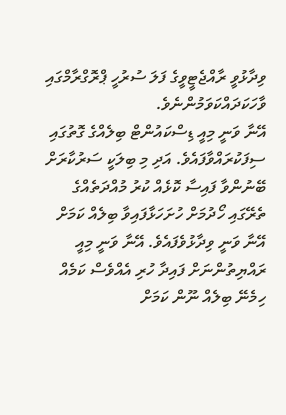ވިދާޅުވީ ރާއްޖެޓީވީގެ ފަލަ ސުރުހީ ޕްރޮގްރާމްގައި ވާހަކަދައްކަވަމުންނެވެ.
އޭނާ ވަނީ މިއީ ޑިސްކައުންޓް ބިލެއްގެ ގޮތުގައި ސިފަކުރައްވާފައެވެ. އަދި މި ބިލަކީ ސަރުކާރަށް ބޭނުންވާ ފައިސާ ކޮޅެއް ކުރު މުއްދަތެއްގެ ތެރޭގައި ހޯދުމަށް ހުށަހަޅާފައިވާ ބިލެއް ކަމަށް އޭނާ ވަނީ ވިދާޅުވެފައެވެ. އޭނާ ވަނީ މިއީ ރައްޔިތުންނަށް ފައިދާ ހުރި އެއްވެސް ކަމެއް ހިމެނޭ ބިލެއް ނޫން ކަމަށް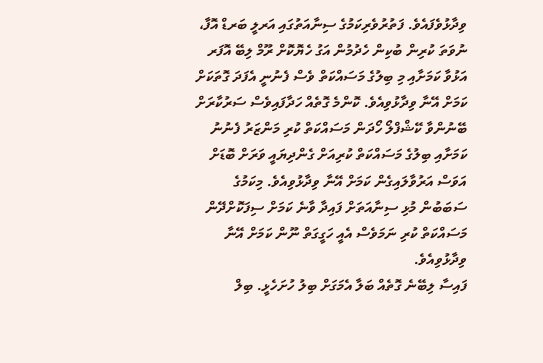ވިދާޅުވެފައެވެ. ފަތުރުވެރިކަމުގެ ސިނާއަތުގައި އަރލީ ބަރޑް އޮފާ، ނުވަތަ ކުރިން ބުކިން ހެދުމުން އަގު ހެޔޮކޮށް ރޫމް ލިބޭ އޮފަރ އަޅުވާ ކަމަށާއި މި ބިލުގެ މަސައްކަތް ވެސް ފެނުނީ އެފަދަ ގޮތަކަށް ކަމަށް އޭނާ ވިދާޅުވިއެވެ. ކޮންމެ ގޮތެއް ހަދާފައިވެސް ސަރުކާރަށް ބޭނުންވާ ކޭޝްފްލޯ ހޯދަން މަސައްކަތް ކުރި މަންޒަރު ފެނުނު ކަމަށާއި ބިލުގެ މަސައްކަތް ކުރިއަށް ގެންދިޔައީ ވަރަށް ބޮޑަށް އަވަސް އަރުވާލައިގެން ކަމަށް އޭނާ ވިދާޅުވިއެވެ. މިކަމުގެ ސަބަބުން މުޅި ސިނާއަތަށް ފައިދާ ވާނެ ކަމަށް ސިފަކޮށްދޭން މަސައްކަތް ކުރި ނަމަވެސް އެއީ ހަގީގަތް ނޫން ކަމަށް އޭނާ ވިދާޅުވިއެވެ.
ފައިސާ ލިބޭނެ ގޮތެއް ބަލާ އެމަގަށް ބިލު ހުށަހެޅީ. ބިލް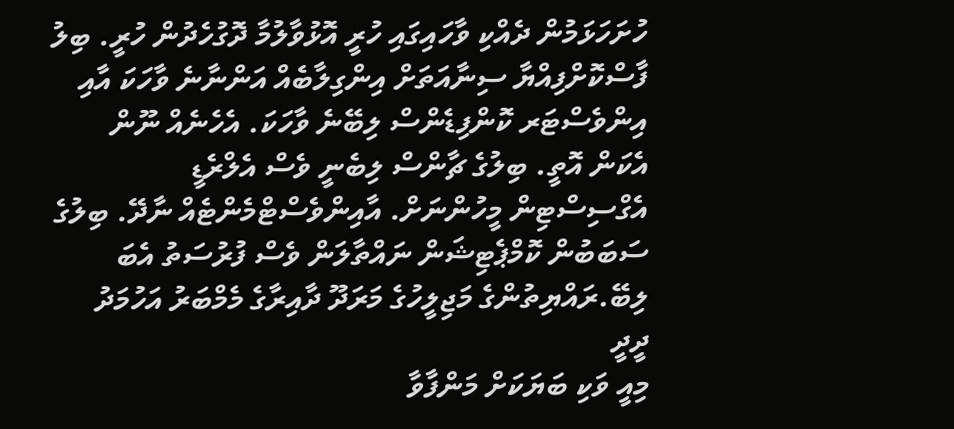ހުށަހަޅަމުން ދެއްކި ވާހައިގައި ހުރީ އޮޅުވާލުމާ ދޮގުހެދުން ހުރީ. ބިލު ފާސްކޮށްފިއްޔާ ސިނާއަތަށް އިންގިލާބެއް އަންނާނެ ވާހަކަ އާއި އިންވެސްޓަރ ކޮންފިޑެންސް ލިބޭނެ ވާހަކަ. އެހެނެއް ނޫން އެކަން އޮތީ. ބިލުގެ ޗާންސް ލިބެނީ ވެސް އެލްރެޑީ އެގްސިސްޓިން މީހުންނަށް. އާއިންވެސްޓްމެންޓެއް ނާދޭ. ބިލުގެ ސަބަބުން ކޮމްޕެޓިޝަން ނައްތާލަން ވެސް ފުރުސަތު އެބަ ލިބޭ.ރައްޔިތުންގެ މަޖިލީހުގެ މަރަދޫ ދާއިރާގެ މެމްބަރު އަހުމަދު ދީދީ
މިއީ ވަކި ބަޔަކަށް މަންފާވާ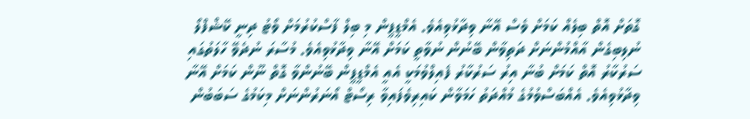ގޮތަށް އޮތް ބިލެއް ކަމަށް ވެސް އޭނާ ވިދާޅުވިއެވެ. އެމްޑީޕީން މި ބިލް ފާސްކުރުމަށް ވޯޓު ދިނީ ކޭޝްފްލޯ ނުލިބިގެން އާއްމުންނަށް ދަތިވާން ބޭނުން ނުވާތީ ކަމަށް އޭނާ ވިދާޅުވިއެވެ. މުސާރަ ނުދެވޭ ހާލަތުގައި ސަރުކާރު އޮތް ކަމަށް ބުނާ އިރު ސަރުކާރު ފެއިލްވުމަކީ އެއީ އެމްޑީޕީން ބޭނުންވާ ގޮތް ނޫން ކަމަށް އޭނާ ވިދާޅުވިއެވެ. އެއްބަސްވުމުގެ މުއްދަތު ހަމަވާން ކައިރިވެފައިވާ ރިސޯޓް އޯނަރުންނަށް މިކަމުގެ ސަބަބުން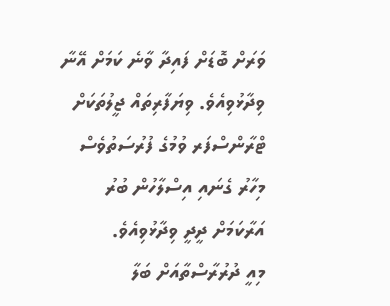ވަރަށް ބޮޑަށް ފައިދާ ވާނެ ކަމަށް އޭނާ ވިދާޅުވިއެވެ. ވިޔަފާރިތައް ޖީލުތަކަށް ޓްރާންސްފަރ ވުމުގެ ފުރުސަތުވެސް މިހާރު ގެނައި އިސްލާހުން ބުރު އަރާކަމަށް ދީދީ ވިދާޅުވިއެވެ.
މިއީ ދުރުރާސްތާއަށް ބަލާ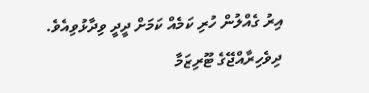އިރު ގެއްލުން ހުރި ކަމެއް ކަމަށް ދީދީ ވިދާޅުވިއެވެ. ދިވެހިރާއްޖޭގެ ޓޫރިޒަމާ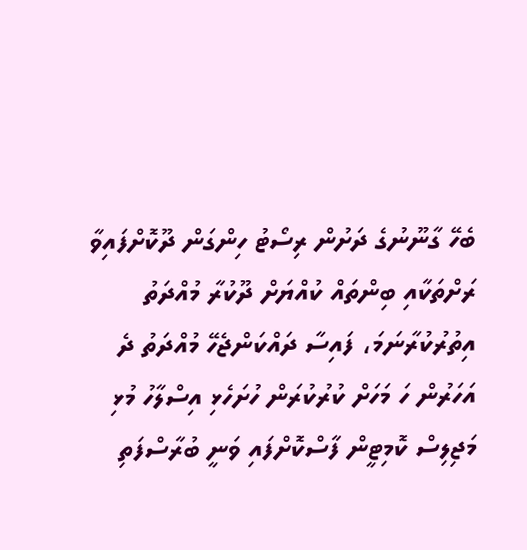ބެހޭ ގާނޫނުގެ ދަށުން ރިސޯޓު ހިންގަން ދޫކޮށްފައިވާ ރަށްތަކާއި ބިންތައް ކުއްޔަށް ދޫކުރާ މުއްދަތު އިތުރުކުރާނަމަ، ފައިސާ ދައްކަންޖެހޭ މުއްދަތު ދެ އަހަރުން ހަ މަހަށް ކުރުކުރަން ހުށަހެޅި އިސްލާހު މުޅި މަޖިލިސް ކޮމިޓީން ފާސްކޮށްފައި ވަނީ ބުރާސްފަތި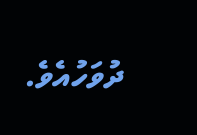ދުވަހުއެވެ.